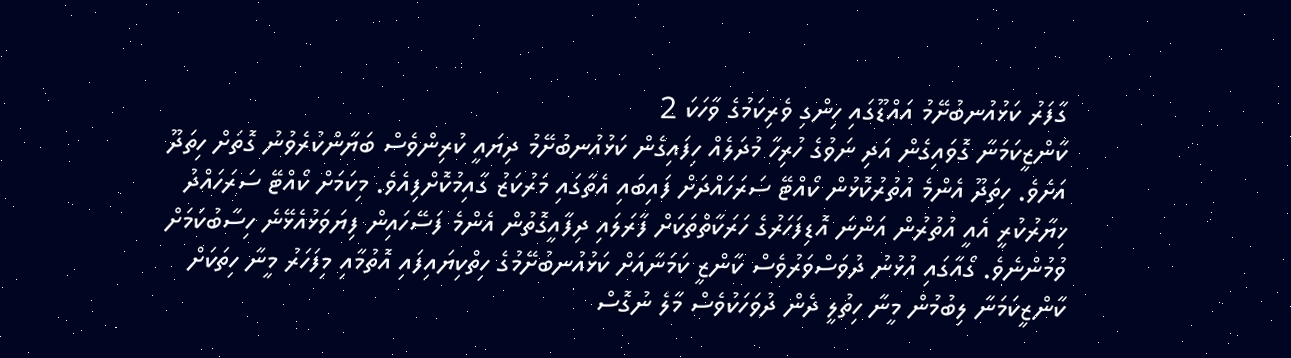ގާފަރު ކަޅުއުނބުށޭމު އައްޑޫގައި ހިންގި ވެރިކަމުގެ ވާހަކަ 2
ކާންޒީކަމަނާ ގޮވައިގެން އަދި ނަވުގެ ހުރިހާ މުދަލެއް ހިފައިގެން ކަޅުއުނބުށޭމު ދިޔައީ ކުރިންވެސް ބަޔާންކުރެވުނު ގޮތަށް ހިތަދޫ އަށެވެ. ހިތަދޫ އެންމެ އުތުރުކޮޅުން ކޯއްޓޭ ސަރަހައްދަށް ފައިބައި އެތާގައި މަރުކަޒު ގާއިމުކޮށްފިއެވެ. މިކަމަށް ކޯއްޓޭ ސަރަހައްދު ޚިޔާރުކުރީ އެއީ އުތުރުން އަންނަ އޮޑިފަހަރުގެ ހަރަކާތްތަކަށް ފާރަލައި ދިފާއީގޮތުން އެންމެ ފަސޭހައިން ފިޔަވަޅުއެޅޭނެ ހިސާބުކަމަށް ވުމުންނެވެ. ގޯއާގައި އުޅުނު ދުވަސްވަރުވެސް ކާންޒީ ކަމަނާއަށް ކަޅުއުނބުށޭމުގެ ހިތްކިޔައިފައި އޮތުމާއި މިފަހަރު މީނާ ހިތަކަށް ކާންޒީކަމަނާ ލިބުމުން މީނާ ހިތުލީ ދެން ދުވަހަކުވެސް މާލެ ނުގޮސް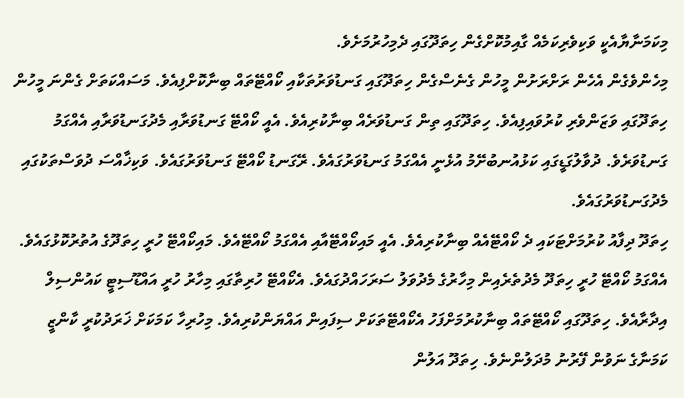މިކަމަނާޔާއެކީ ވަކިވެރިކަމެއް ގާއިމުކޮށްގެން ހިތަދޫގައި ދެމިހުރުމަށެވެ.
މިހެންވެގެން އެހެން ރަށްރަށުން މީހުން ގެނެސްގެން ހިތަދޫގައި ގަނޑުވަރުތަކާއި ކޯއްޓޭތައް ބިނާކޮށްފިއެވެ. މަސައްކަތަށް ގެންނަ މީހުން ހިތަދޫގައި ވަޒަންވެރި ކުރުވައިފިއެވެ. ހިތަދޫގައި ތިން ގަނޑުވަރެއް ބިނާކުރިއެވެ. އެއީ ކޯއްޓޭ ގަނޑުވަރާއި މެދުގަނޑުވަރާއި އެއްގަމު ގަނޑުވަރެވެ. ދުވާލުގަޑީގައި ކަޅުއުނބުށޭމު އުޅެނީ އެއްގަމު ގަނޑުވަރުގައެވެ. ރޭގަނޑު ކޯއްޓޭ ގަނޑުވަރުގައެވެ. ވަކިޚާއްސަ ދުވަސްތަކުގައި މެދުގަނޑުވަރުގައެވެ.
ހިތަދޫ ދިފާއު ކުރުމަށްޓަކައި ދެ ކޯއްޓޭއެއް ބިނާކުރިއެވެ. އެއީ މައިކޯއްޓޭއާއި އެއްގަމު ކޯއްޓޭއެވެ. މައިކޯއްޓޭ ހުރީ ހިތަދޫގެ އުތުރުކޮޅުގައެވެ. އެއްގަމު ކޯއްޓޭ ހުރީ ހިތަދޫ މެދުތެރެއިން މިހާރުގެ މެދުވަލު ސަރަހައްދުގައެވެ. އެކޯއްޓޭ ހުރިތާގައި މިހާރު ހުރީ އައްޑޫސިޓީ ކައުންސިލް އިދާރާއެވެ. ހިތަދޫގައި ކޯއްޓޭތައް ބިނާކުރުމަށްފަހު އެކޯއްޓޭތަކަށް ސިފައިން އައްޔަންކުރިއެވެ. މިހުރިހާ ކަމަކަށް ޚަރަދުކުރީ ކާންޒީ ކަމަނާގެ ނަވުން ފޭރުނު މުދަލުންނެވެ. ހިތަދޫ އަލުން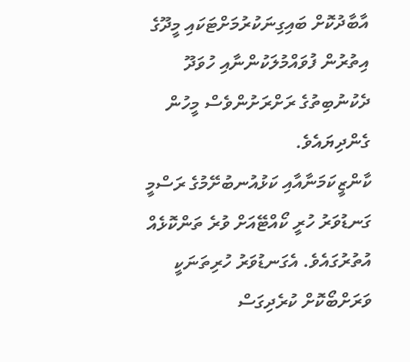އާބާދުކޮށް ބައިގިނަކުރުމަށްޓަކައި މީދޫގެ އިތުރުން ފުވައްމުލަކުންނާއި ހުވަދޫ ދެކުނުބިތުގެ ރަށްރަށުންވެސް މީހުން ގެންދިޔައެވެ.
ކާންޒީކަމަނާއާއި ކަޅުއުނބުށޭމުގެ ރަސްމީ ގަނޑުވަރު ހުރީ ކޯއްޓޭއަށް ވުރެ ތަންކޮޅެއް އުތުރުގައެވެ. އެގަނޑުވަރު ހުރިތަނަކީ ވަރަށްބޯކޮށް ކުރެދިގަސް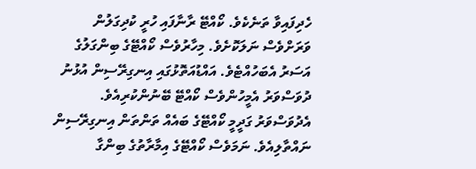ހެދިފައިވާ ތަނެކެވެ. ކޯއްޓޭ ރާނާފައި ހުރީ ކުދިގަލުން ވަރަށްވެސް ނަލަކޮށެވެ. މިހާރުވެސް ކޯއްޓޭގެ ބިންގަލުގެ އަސަރު އެބަހުއްޓެވެ. އައްޑުއަތޮޅުގައި އިނގިރޭސިން އުޅުނު ދުވަސްވަރު އެމީހުންވެސް ކޯއްޓޭ ބޭނުންކުރިއެވެ. އެދުވަސްވަރު ގަދީމީ ކޯއްޓޭގެ ބައެއް ތަންތަން އިނގިރޭސިން ނައްތާލިއެވެ. ނަމަވެސް ކޯއްޓޭގެ އިމާރާތުގެ ބިންގާ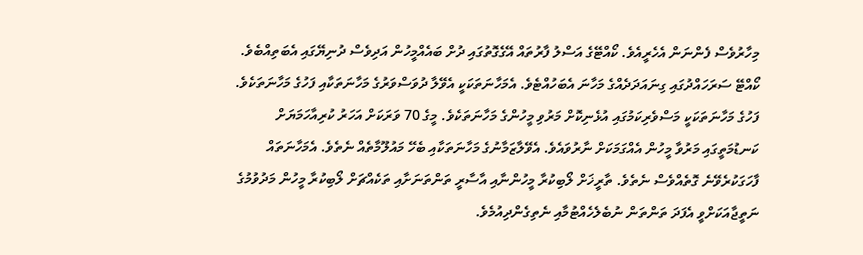މިހާރުވެސް ފެންނަން އެހެރީއެވެ. ކޯއްޓޭގެ އަސްލު ފާރުތައް އޭގެގޮތުގައި ދުށް ބައެއްމީހުން އަދިވެސް ދުނިޔޭގައި އެބަތިއްބެވެ.
ކޯއްޓޭ ސަރަހައްދުގައި ގިނައަދަދެއްގެ މަހާނަ އެބަހުއްޓެވެ. އެމަހާނަތަކަކީ އެވޭލާ ދުވަސްވަރުގެ މަހާނަތަކާއި ފަހުގެ މަހާނަތަކެވެ. ފަހުގެ މަހާނަތަކަކީ މަސްވެރިކަމުގައި އުޅެނިކޮށް މަރުވި މީހުންގެ މަހާނަތަކެވެ. މީގެ 70 ވަރަކަށް އަހަރު ކުރިއާހަމަޔަށް ކަނޑުމަތީގައި މަރުވާ މީހުން އެއްގަމަކަށް ނާރުވައެވެ. އެވޭލާޒަމާނުގެ މަހާނަތަކާއި ބެހޭ މައުލޫމާތެއް ނެތެވެ. އެމަހާނަތައް ފާހަގަކުރެވޭނެ ގޮތެއްވެސް ނެތެވެ. ތާރީޚަށް ލޯބިކުރާ މީހުންނާއި އާސާރީ ތަންތަނަށާއި ތަކެއްޗަށް ލޯބިކުރާ މީހުން މަދުވުމުގެ ނަތީޖާއަކަށްވީ އެފަދަ ތަންތަން ނުބެލެހެއްޓުމާއި ނެތިގެންދިއުމެވެ.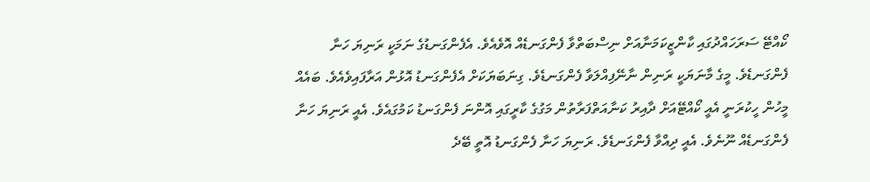ކޯއްޓޭ ސަރަހައްދުގައި ކާންޒީކަމަނާއަށް ނިސްބަތްވާ ފެންގަނޑެއް އޮވެއެވެ. އެފެންގަނޑުގެ ނަމަކީ ރަނިޔަ ހަނާ ފެންގަނޑެވެ. މީގެ މާނަޔަކީ ރަނިން ނާނޭފިއްލަވާ ފެންގަނޑެވެ. ގިނަބަޔަކަށް އެފެންގަނޑު އޮޅުން އަރާފައިވެއެވެ. ބައެއް މީހުން ހީކުރަނީ އެއީ ކޯއްޓޭއަށް ދާއިރު ކަނާއަތްފަރާތުން މަގުގެ ކާރީގައި އޮންނަ ފެންގަނޑު ކަމުގައެވެ. އެއީ ރަނިޔަ ހަނާ ފެންގަނޑެއް ނޫނެވެ. އެއީ ދިއްވާ ފެންގަނޑެވެ. ރަނިޔަ ހަނާ ފެންގަނޑު އޮތީ ބޭދެ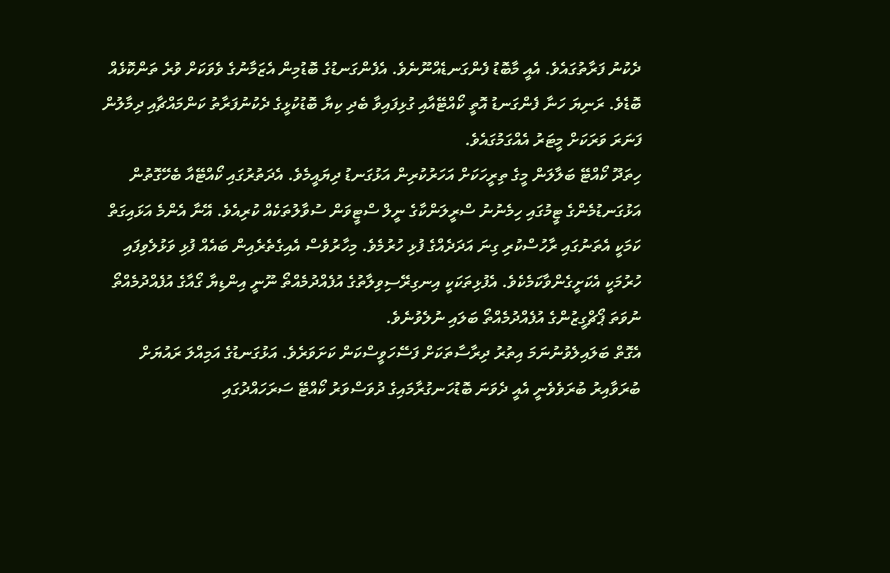ދެކުނު ފަރާތުގައެވެ. އެއީ މާބޮޑު ފެންގަނޑެއްނޫނެވެ. އެފެންގަނޑުގެ ބޮޑުމިން އެޒަމާނުގެ ވެވަކަށް ވުރެ ތަންކޮޅެއް ބޮޑެވެ. ރަނިޔަ ހަނާ ފެންގަނޑު އޮތީ ކޯއްޓޭއާއި ގުޅިފައިވާ ބެދި ކިޔާ ބޮޑުކުޅީގެ ދެކުނުފަރާތު ކަންމައްޗާއި ދިމާލުން ފަނަރަ ވަރަކަށް މީޓަރު އެއްގަމުގައެވެ.
ހިތަދޫ ކޯއްޓޭ ބަލާލަން މީގެ ތިރީހަކަށް އަހަރުކުރިން އަޅުގަނޑު ދިޔައީމެވެ. އެދަތުރުގައި ކޯއްޓޭއާ ބެހޭގޮތުން އަޅުގަނޑުމެންގެ ޓީމުގައި ހިމެނުނު ސްރީލަންކާގެ ނީލް ސްޓީވަން ސުވާލުތަކެއް ކުރިއެވެ. އޭނާ އެންމެ އަޅައިގަތް ކަމަކީ އެތަނުގައި ރާހުސްކުރި ގިނަ އަދަދެއްގެ ފުޅި ހުރުމެވެ. މިހާރުވެސް އެއިގެތެރެއިން ބައެއް ފުޅި ވަޅުލެވިފައި ހުރުމަކީ އެކަށީގެންވާކަމެކެވެ. އެފުޅިތަކަކީ އިނގިރޭސިވިލާތުގެ އުފެއްދުމެއްތޯ ނޫނީ އިންޑިޔާ ގޯއާގެ އުފެއްދުމެއްތޯ ނުވަތަ ޕޯޗްގީޒުންގެ އުފެއްދުމެއްތޯ ބަލައި ނުލެވުނެވެ.
އެގޮތް ބަލައިލެވުނުނަމަ އިތުރު ދިރާސާތަކަށް ފަސޭހަވީސްކަން ކަށަވަރެވެ. އަޅުގަނޑުގެ އަމިއްލަ ރައުޔަށް ބުރަވާއިރު ބުރަވެވެނީ އެއީ ދެވަނަ ބޮޑުހަނގުރާމައިގެ ދުވަސްވަރު ކޯއްޓޭ ސަރަހައްދުގައި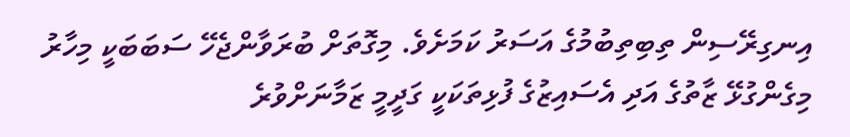އިނގިރޭސިން ތިބިތިބުމުގެ އަސަރު ކަމަށެވެ. މިގޮތަށް ބުރަވާންޖެހޭ ސަބަބަކީ މިހާރު މިގެންގުޅޭ ޒާތުގެ އަދި އެސައިޒުގެ ފުޅިތަކަކީ ގަދީމީ ޒަމާނަށްވުރެ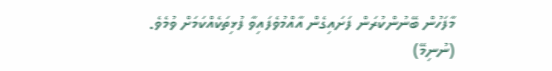މާފަހުން ބޭނުންކުރަން ފަށައިގެން އާއްމުވެފައިވާ ފުޅިތަކެއްކަމަށް ވުމެވެ. (ނުނިމޭ)